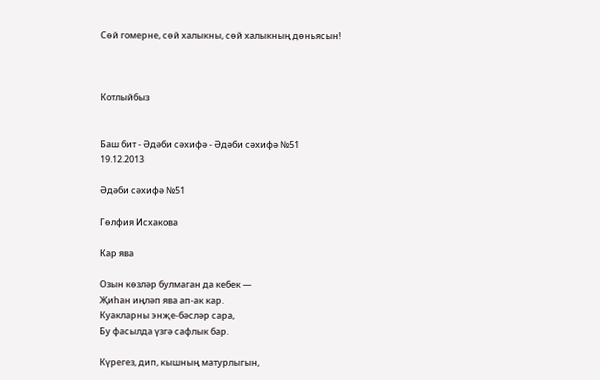Сөй гомерне, сөй халыкны, сөй халыкның дөньясын!



Котлыйбыз


Баш бит - Әдәби сәхифә - Әдәби сәхифә №51
19.12.2013

Әдәби сәхифә №51

Гөлфия Исхакова

Кар ява

Озын көзләр булмаган да кебек —
Җиһан иңләп ява ап-ак кар.
Куакларны энҗе-бәсләр сара,
Бу фасылда үзгә сафлык бар.

Күрегез, дип, кышның матурлыгын,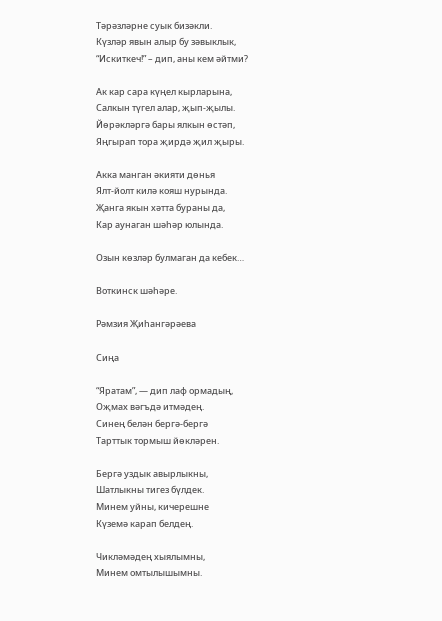Тәрәзләрне суык бизәкли.
Күзләр явын алыр бу зәвыклык,
“Искиткеч!” – дип, аны кем әйтми?

Ак кар сара күңел кырларына,
Салкын түгел алар, җып-җылы.
Йөрәкләргә бары ялкын өстәп,
Яңгырап тора җирдә җил җыры.

Акка манган әкияти дөнья
Ялт-йолт килә кояш нурында.
Җанга якын хәтта бураны да,
Кар аунаган шәһәр юлында.

Озын көзләр булмаган да кебек…

Воткинск шәһәре.

Рәмзия Җиһангәрәева

Сиңа

“Яратам”, — дип лаф ормадың,
Оҗмах вәгъдә итмәдең.
Синең белән бергә-бергә
Тарттык тормыш йөкләрен.

Бергә уздык авырлыкны,
Шатлыкны тигез бүлдек.
Минем уйны, кичерешне
Күземә карап белдең.

Чикләмәдең хыялымны,
Минем омтылышымны.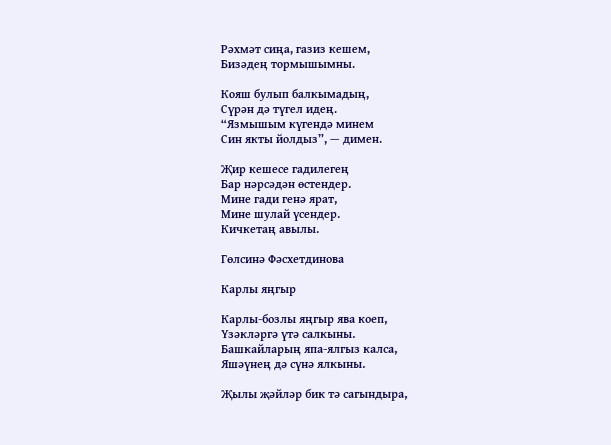Рәхмәт сиңа, газиз кешем,
Бизәдең тормышымны.

Кояш булып балкымадың,
Сүрән дә түгел идең.
“Язмышым күгендә минем
Син якты йолдыз”, — димен.

Җир кешесе гадилегең
Бар нәрсәдән өстендер.
Мине гади генә ярат,
Мине шулай үсендер.
Кичкетаң авылы.

Гөлсинә Фәсхетдинова

Карлы яңгыр

Карлы-бозлы яңгыр ява коеп,
Үзәкләргә үтә салкыны.
Башкайларың япа-ялгыз калса,
Яшәүнең дә сүнә ялкыны.

Җылы җәйләр бик тә сагындыра,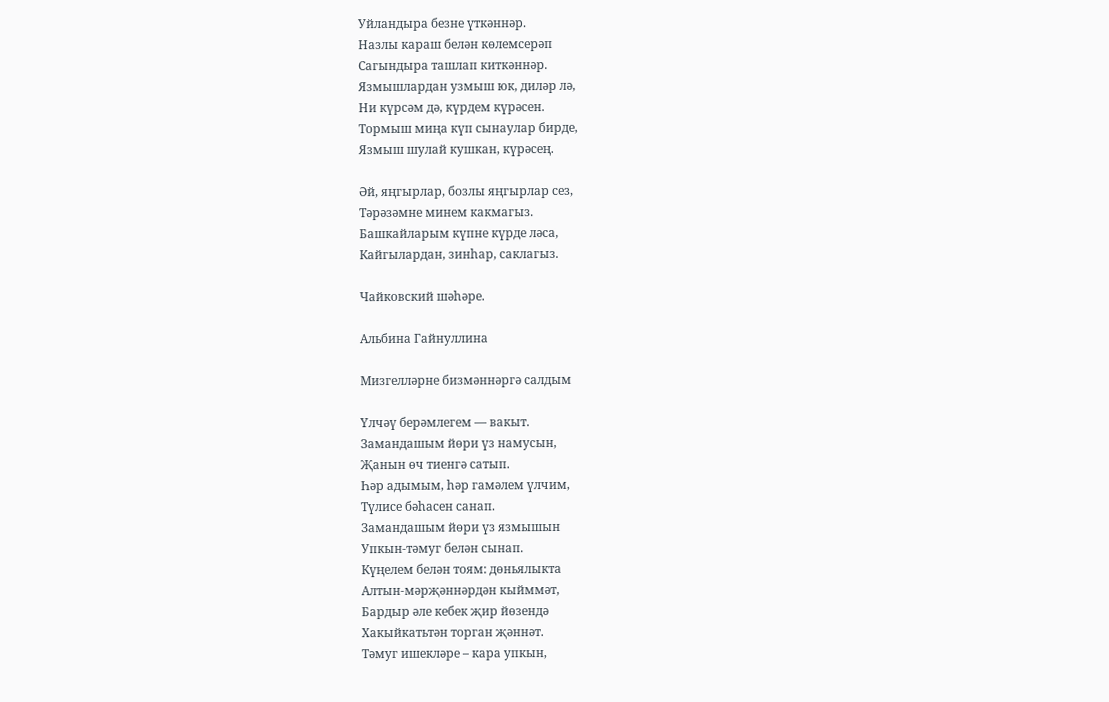Уйландыра безне үткәннәр.
Назлы караш белән көлемсерәп
Сагындыра ташлап киткәннәр.
Язмышлардан узмыш юк, диләр лә,
Ни күрсәм дә, күрдем күрәсен.
Тормыш миңа күп сынаулар бирде,
Язмыш шулай кушкан, күрәсең.

Әй, яңгырлар, бозлы яңгырлар сез,
Тәрәзәмне минем какмагыз.
Башкайларым күпне күрде ләса,
Кайгылардан, зинһар, саклагыз.

Чайковский шәһәре.

Альбина Гайнуллина

Мизгелләрне бизмәннәргә салдым

Үлчәү берәмлегем — вакыт.
Замандашым йөри үз намусын,
Җанын өч тиенгә сатып.
Һәр адымым, һәр гамәлем үлчим,
Түлисе бәһасен санап.
Замандашым йөри үз язмышын
Упкын-тәмуг белән сынап.
Күңелем белән тоям: дөньялыкта
Алтын-мәрҗәннәрдән кыйммәт,
Бардыр әле кебек җир йөзендә
Хакыйкатьтән торган җәннәт.
Тәмуг ишекләре – кара упкын,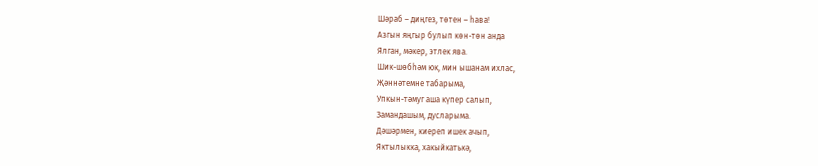Шәраб – диңгез, төтен – һава!
Азгын яңгыр булып көн-төн анда
Ялган, мәкер, этлек ява.
Шик-шөбһәм юк, мин ышанам ихлас,
Җәннәтемне табарыма,
Упкын-тәмуг аша күпер салып,
Замандашым, дусларыма.
Дәшәрмен, киереп ишек ачып,
Яктылыкка, хакыйкатькә,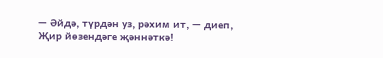— Әйдә, түрдән уз, рәхим ит, — диеп,
Җир йөзендәге җәннәткә!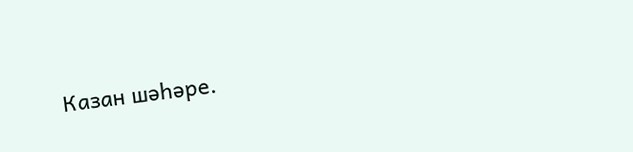Казан шәһәре.